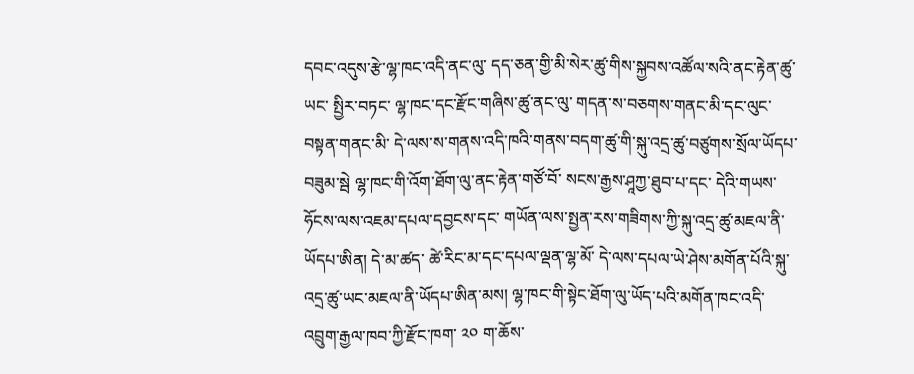དབང་འདུས་རྩེ་ལྷ་ཁང་འདི་ནང་ལུ་ དད་ཅན་གྱི་མི་སེར་ཚུ་གིས་སྐྱབས་འཚོལ་སའི་ནང་རྟེན་ཚུ་ཡང་ སྤྱིར་བཏང་ ལྷ་ཁང་དང་རྫོང་གཞིས་ཚུ་ནང་ལུ་ གདན་ས་བཅགས་གནང་མི་དང་ལུང་བསྟན་གནང་མི་ དེ་ལས་ས་གནས་འདི་ཁའི་གནས་བདག་ཚུ་གི་སྐུ་འདྲ་ཚུ་བཙུགས་སྲོལ་ཡོདཔ་བཟུམ་སྦེ ལྷ་ཁང་གི་འོག་ཐོག་ལུ་ནང་རྟེན་གཙོ་བོ་ སངས་རྒྱས་ཤཱཀྱ་ཐུབ་པ་དང་ དེའི་གཡས་ཧོངས་ལས་འཇམ་དཔལ་དབྱངས་དང་ གཡོན་ལས་སྤྱན་རས་གཟིགས་ཀྱི་སྐུ་འདྲ་ཚུ་མཇལ་ནི་ཡོདཔ་ཨིན། དེ་མ་ཚད་ ཚེ་རིང་མ་དང་དཔལ་ལྡན་ལྷ་མོ་ དེ་ལས་དཔལ་ཡེ་ཤེས་མགོན་པོའི་སྐུ་འདྲ་ཚུ་ཡང་མཇལ་ནི་ཡོདཔ་ཨིན་མས། ལྷ་ཁང་གི་སྟེང་ཐོག་ལུ་ཡོད་པའི་མགོན་ཁང་འདི་ འབྲུག་རྒྱལ་ཁབ་ཀྱི་རྫོང་ཁག་ ༢༠ ག་ཆོས་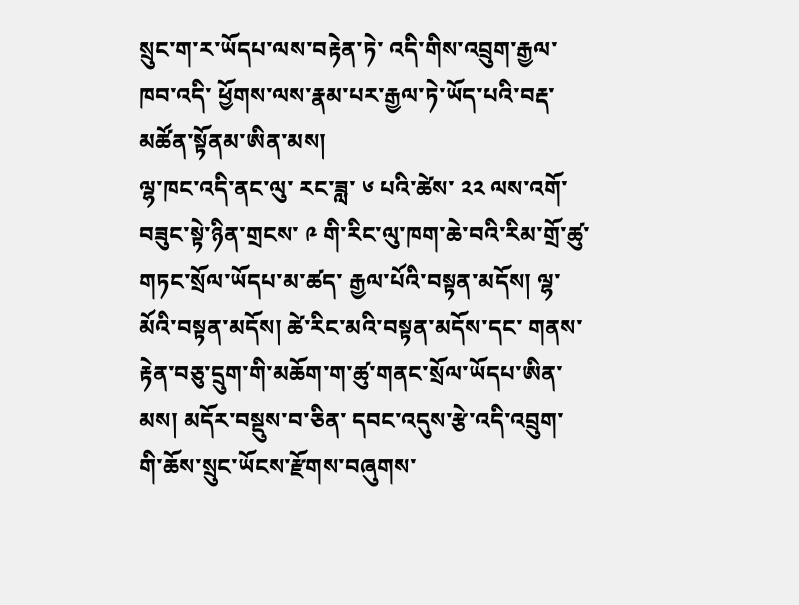སྲུང་ག་ར་ཡོདཔ་ལས་བརྟེན་ཏེ་ འདི་གིས་འབྲུག་རྒྱལ་ཁབ་འདི་ ཕྱོགས་ལས་རྣམ་པར་རྒྱལ་ཏེ་ཡོད་པའི་བརྡ་མཚོན་སྟོནམ་ཨིན་མས།
ལྷ་ཁང་འདི་ནང་ལུ་ རང་ཟླ་ ༦ པའི་ཚེས་ ༢༢ ལས་འགོ་བཟུང་སྟེ་ཉིན་གྲངས་ ༩ གི་རིང་ལུ་ཁག་ཆེ་བའི་རིམ་གྲོ་ཚུ་གཏང་སྲོལ་ཡོདཔ་མ་ཚད་ རྒྱལ་པོའི་བསྟན་མདོས། ལྷ་མོའི་བསྟན་མདོས། ཚེ་རིང་མའི་བསྟན་མདོས་དང་ གནས་རྟེན་བཅུ་དྲུག་གི་མཆོག་ག་ཚུ་གནང་སྲོལ་ཡོདཔ་ཨིན་མས། མདོར་བསྡུས་བ་ཅིན་ དབང་འདུས་རྩེ་འདི་འབྲུག་གི་ཆོས་སྲུང་ཡོངས་རྫོགས་བཞུགས་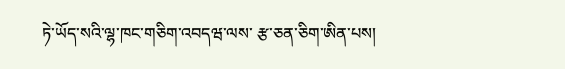ཏེ་ཡོད་སའི་ལྷ་ཁང་གཅིག་འབདཝ་ལས་ རྩ་ཅན་ཅིག་ཨིན་པས།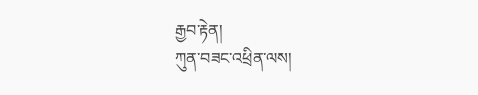རྒྱབ་རྟེན།
ཀུན་བཟང་འཕྲིན་ལས།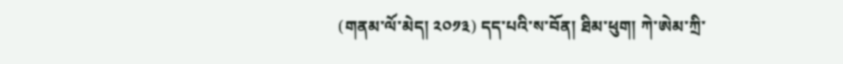(གནམ་ལོ་མེད། ༢༠༡༣) དད་པའི་ས་བོན། ཐིམ་ཕུག། ཀེ་ཨེམ་ཀྲི་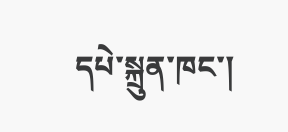དཔེ་སྐྲུན་ཁང་།